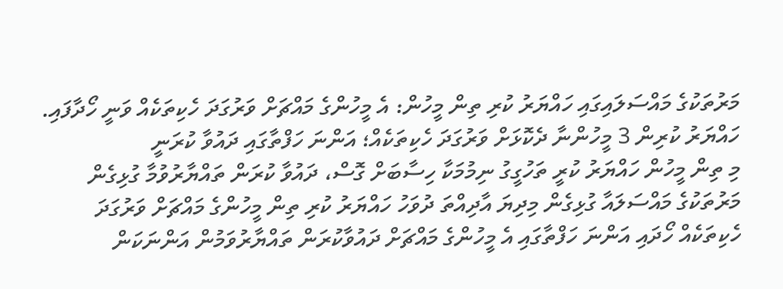މަރުތަކުގެ މައްސަލައިގައި ހައްޔަރު ކުރި ތިން މީހުން: އެ މީހުންގެ މައްޗަށް ވަރުގަދަ ހެކިތަކެއް ވަނީ ހޯދާފައި.
ހައްޔަރު ކުރިން 3 މީހުންނާ ދެކޮޅަށް ވަރުގަދަ ހެކިތަކެއް؛ އަންނަ ހަފްތާގައި ދައުވާ ކުރަނީ
މި ތިން މީހުން ހައްޔަރު ކުރީ ތަހުގީގު ނިމުމަކާ ހިސާބަށް ގޮސް، ދައުވާ ކުރަން ތައްޔާރުވުމާ ގުޅިގެން
މަރުތަކުގެ މައްސަލައާ ގުޅިގެން މިދިޔަ އާދިއްތަ ދުވަހު ހައްޔަރު ކުރި ތިން މީހުންގެ މައްޗަށް ވަރުގަދަ ހެކިތަކެއް ހޯދައި އަންނަ ހަފްތާގައި އެ މީހުންގެ މައްޗަށް ދައުވާކުރަން ތައްޔާރުވަމުން އަންނަކަން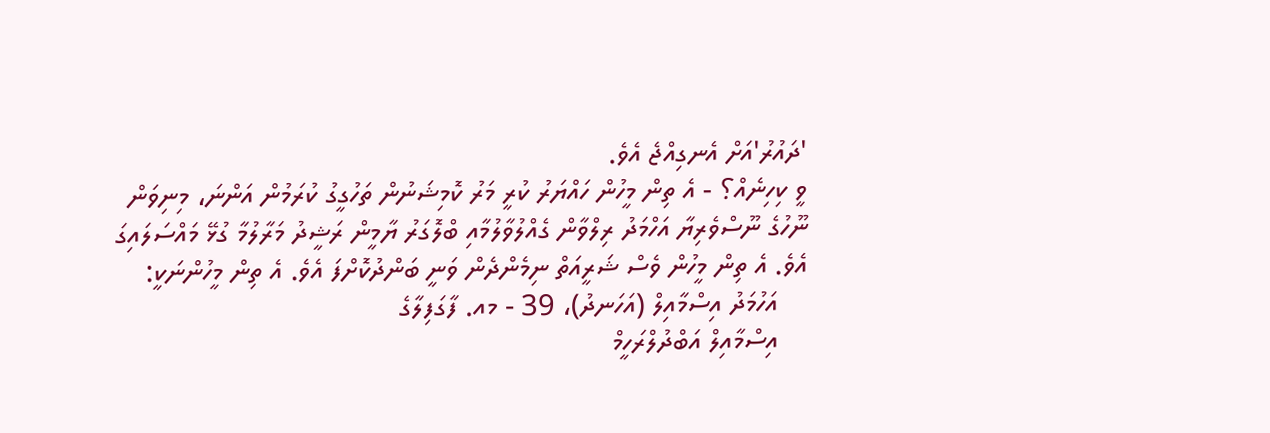'ދައުރު'އަށް އެނގިއްޖެ އެވެ.
ވީ ކިހިނެއް؟ - އެ ތިން މީހުން ހައްޔަރު ކުރީ މަރު ކޮމިޝަނުން ތަހުގީގު ކުރަމުން އަންނަ، މިނިވަން ނޫހުގެ ނޫސްވެރިޔާ އަހްމަދު ރިލްވާން ގެއްލުވާލުމާއި ބްލޮގަރު ޔާމީން ރަޝީދު މަރާލުމާ ގުޅޭ މައްސަލައިގަ އެވެ. އެ ތިން މީހުން ވެސް ޝަރީއަތް ނިމެންދެން ވަނީ ބަންދުކޮށްފަ އެވެ. އެ ތިން މީހުންނަކީ:
    އަހުމަދު އިސްމާއިލް (އަހަނދު)، 39 - މއ. ފާގަފިލާގެ
    އިސްމާއިލް އަބްދުލްރަހީމް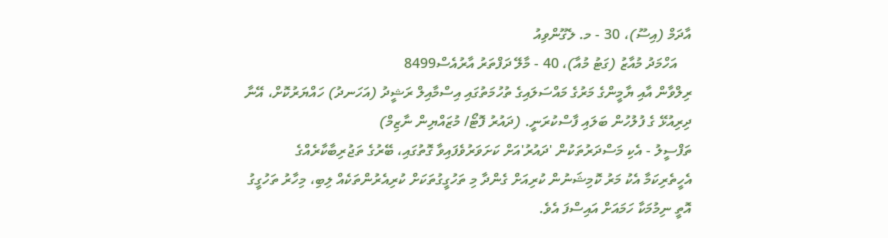އާދަމް (އިސޫ)، 30 - މ. ލެގޫންވިއު
    އަހްމަދު މުއާޒު (ގަޓު މުއާ)، 40 - މާލޭ ދަފްތަރު އާރުއެސް8499
ރިލްވާން އާއި ޔާމީންގެ މަރުގެ މައްސަލައިގެ ތުހުމަތުގައި އިސްމާއިލް ރަޝީދު (އަހަނދު) ހައްޔަރުކޮށް، އޭނާ ދިރިއުޅޭ ގެ ފުލުހުން ބަލައި ފާސްކުރަނީ. (ދައުރު ފޮޓޯ/ މުޒައްޔިން ނާޒިމް)
ތަފްސީލު - އެކި މަސްދަރުތަކުން 'ދައުރު'އަށް ކަށަވަރުވެފައިވާ ގޮތުގައި، ބޭރުގެ ތަޖުރިބާކާރެއްގެ އެހީތެރިކަމާ އެކު މަރު ކޮމިޝަނުން ކުރިއަށް ގެންދާ މި ތަހުގީގުތަކަށް ކުރިއެރުންތަކެއް ލިބި، މިހާރު ތަހުގީގު އޮތީ ނިމުމަކާ ހަމައަށް އައިސްފަ އެވެ.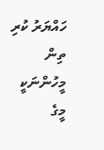ހައްޔަރު ކުރި ތިން މީހުންނަކީ މީގެ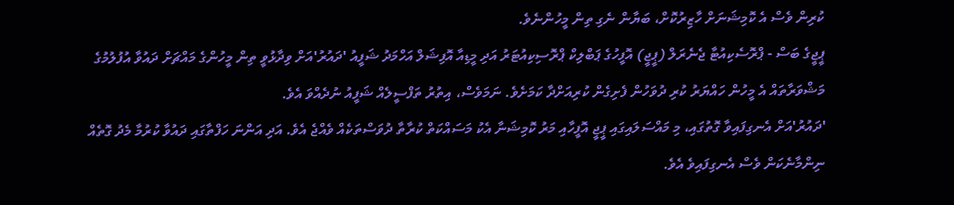ކުރިން ވެސް އެ ކޮމިޝަނަށް ހާޒިރުކޮށް، ބަޔާން ނެގި ތިން މީހުންނެވެ.
ޕީޖީގެ ބަސް - ޕްރޮސެކިއުޓާ ޖެނެރަލް (ޕީޖީ) އޮފީހުގެ ޕަބްލިކް ޕްރޮސިކިއުޓަރު އަދި މީޑިއާ އޮފިޝަލް އަހްމަދު ޝަފީއު 'ދައުރު'އަށް ވިދާޅުވީ ތިން މީހުންގެ މައްޗަށް ދައުވާ އުފުލުމުގެ މަޝްވަރާތައް އެ މީހުން ހައްޔަރު ކުރި ދުވަހުން ފެށިގެން ކުރިއަށްދާ ކަމަށެވެ. ނަމަވެސް، އިތުރު ތަފްސީލެއް ޝަފީއު ނުދެއްވަ އެވެ.
'ދައުރު'އަށް އެނގިފައިވާ ގޮތުގައި، މި މައްސަލައިގައި ޕީޖީ އޮފީހާއި މަރު ކޮމިޝަނާ އެކު މަސައްކަތް ކުރާތާ ދުވަސްތަކެއް ވެއްޖެ އެވެ. އަދި އަންނަ ހަފްތާގައި ދައުވާ ކުރުމާ މެދު ގޮތެއް ނިންމާނެކަން ވެސް އެނގިފައިވެ އެވެ.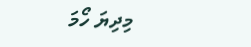މިދިޔަ ހޯމަ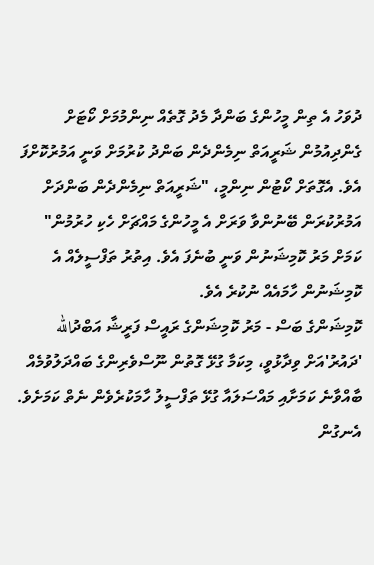ދުވަހު އެ ތިން މީހުންގެ ބަންދާ މެދު ގޮތެއް ނިންމުމަށް ކޯޓަށް ގެންދިއުމުން ޝަރީއަތް ނިމެންދެން ބަންދު ކުރުމަށް ވަނީ އަމުރުކޮށްފަ އެވެ. އެގޮތަށް ކޯޓުން ނިންމީ، "ޝަރީއަތް ނިމެންދެން ބަންދަށް އަމުރުކުރަން ބޭނުންވާ ވަރަށް އެ މީހުންގެ މައްޗަށް ހެކި ހުރުމުން" ކަމަށް މަރު ކޮމިޝަނުން ވަނީ ބުނެފަ އެވެ. އިތުރު ތަފްސީލެއް އެ ކޮމިޝަނުން ހާމައެއް ނުކުރެ އެވެ.
ކޮމިޝަންގެ ބަސް - މަރު ކޮމިޝަންގެ ރައީސް ފަރީޝާ އަބްދުالله 'ދައުރު'އަށް ވިދާޅުވީ، މިކަމާ ގުޅޭ ގޮތުން ނޫސްވެރިންގެ ބައްދަލުވުމެއް ބާއްވާނެ ކަމަށާއި މައްސަލައާ ގުޅޭ ތަފްސީލު ހާމަކުރެވެން ނެތް ކަމަށެވެ.
އެނގުން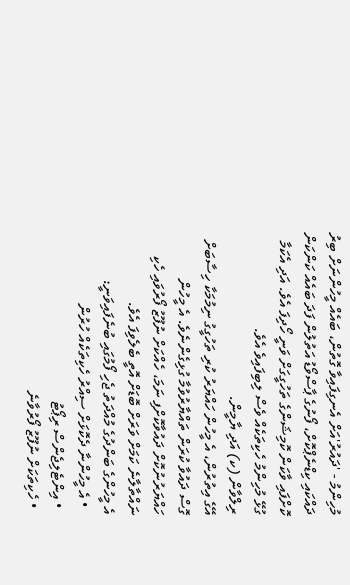މުހިންމު - 'ދައުރު'އަށް އެނގިފައިވާ ގޮތުން، ބައެއް މީހުންނަށް ބިރު ދައްކައި ކިޑްނެޕްކޮށް، ފޯނުގެ ޕާސްވޯޑު އަތުލުން ފަދަ ބައެއް ކަންކަން ކޮށްފައި ވާކަން ކޮމިޝަންގެ ތަހުގީގަށް ވަނީ ހޯދިފަ އެވެ. އަދި އެކަމާ ގުޅޭ މުހިންމު ހެކިތަކެއް ވެސް ލިބިފައިވެ އެވެ.
ރިލްވާން (ކ) އަދި ޔާމީން.
އޭގެ އިތުރުން، އެ މީހުން ހައްޔަރު ކުރި ތަހުގީގު ނިމުމަކާ ހިސާބަށް ގޮސް ދައުވާ ކުރަން ތައްޔާރުވުމާ ގުޅިގެންނެވެ. އެ މީހުން ހައްޔަރުނުކޮށް ދައުވާކޮށްފި ނަމަ، ހެއްކަށް ނުފޫޒު ފޯރުވައި ހެކި ނައްތާލާނެ ކަމަށް ވަރަށް ބޮޑަށް އޮތީ ބެލެވިފަ އެވެ.
އެ މީހުންގެ ބަންދުގެ މުއްދަތު ޖެހި ފޯމުގައި ބުނެފައިވަނީ:
  • އެ މީހުންނާ ދެކޮޅަށް ސިއްރު ހެކިތަކެއް ހުރުން
  • އިންޓެލިޖެންސް ރިޕޯޓު
  • ހެކިތަކަށް ނުފޫޒު ފޯރުވާނެ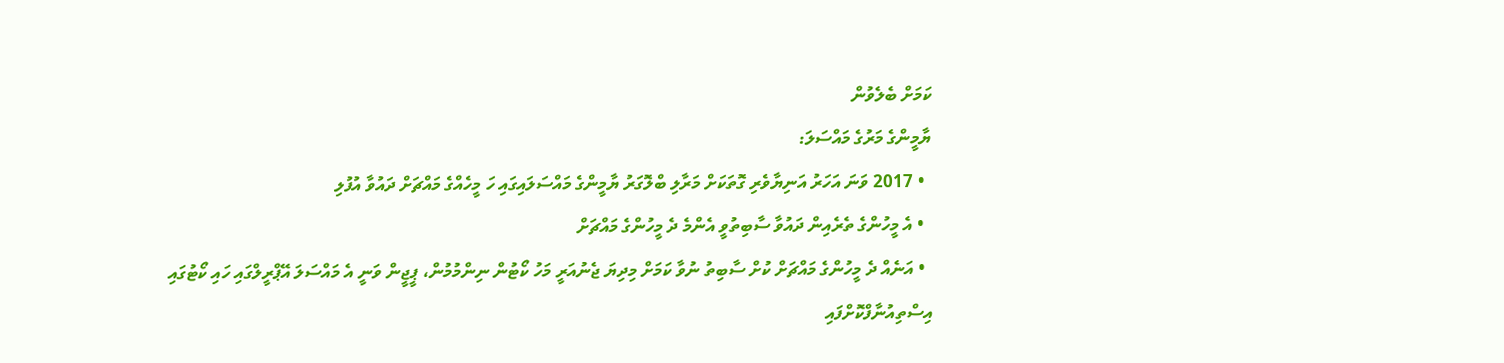ކަމަށް ބެލެވުން
ޔާމީންގެ މަރުގެ މައްސަލަ:
  • 2017 ވަނަ އަހަރު އަނިޔާވެރި ގޮތަކަށް މަރާލި ބްލޮގަރު ޔާމީންގެ މައްސަލައިގައި ހަ މީހެއްގެ މައްޗަށް ދައުވާ އުފުލި
  • އެ މީހުންގެ ތެރެއިން ދައުވާ ސާބިތުވީ އެންމެ ދެ މީހުންގެ މައްޗަށް
  • އަނެއް ދެ މީހުންގެ މައްޗަށް ކުށް ސާބިތު ނުވާ ކަމަށް މިދިޔަ ޖެނުއަރީ މަހު ކޯޓުން ނިންމުމުން، ޕީޖީން ވަނީ އެ މައްސަލަ އޭޕްރީލްގައި ހައި ކޯޓުގައި އިސްތިއުނާފްކޮށްފައި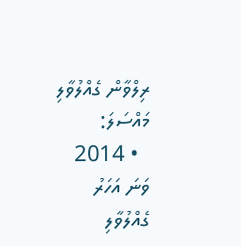ރިލްވާން ގެއްލުވާލި މައްސަލަ:
  • 2014 ވަނަ އަހަރު ގެއްލުވާލި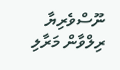ނޫސްވެރިޔާ ރިލްވާން މަރާލި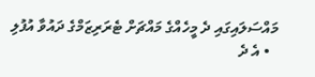މައްސަލައިގައި ދެ މީހެއްގެ މައްޗަށް ޓެރަރިޒަމްގެ ދައުވާ އުފުލި
  • އެ ދެ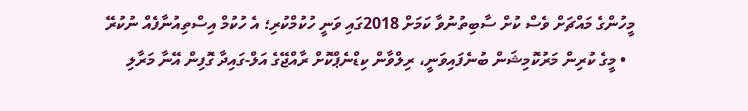މީހުންގެ މައްޗަށް ވެސް ކުށް ސާބިތުނުވާ ކަމަށް 2018ގައި ވަނީ ހުކުމްކުރި؛ އެ ހުކުމް އިސްތިއުނާފެއް ނުކުރޭ
  • މީގެ ކުރިން މަރުކޮމިޝަން ބުނެފައިވަނީ، ރިލްވާން ކިޑްނެޕްކޮށް ރާއްޖޭގެ އަލް-ގައިދާ ގޮފިން އޭނާ މަރާލި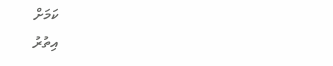ކަމަށް
އިތުރު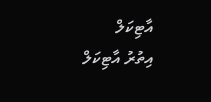އާޓިކަލް
އިތުރު އާޓިކަލް